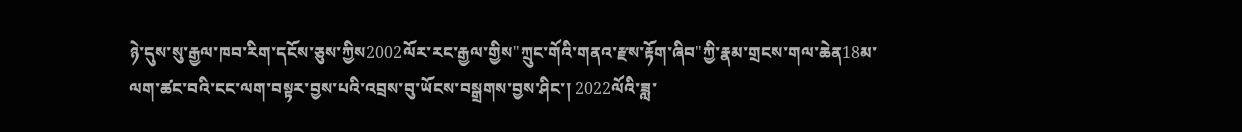ཉེ་དུས་སུ་རྒྱལ་ཁབ་རིག་དངོས་ཅུས་ཀྱིས2002ལོར་རང་རྒྱལ་གྱིས"ཀྲུང་གོའི་གནའ་རྫས་རྟོག་ཞིབ"ཀྱི་རྣམ་གྲངས་གལ་ཆེན18མ་ལག་ཚང་བའི་ངང་ལག་བསྟར་བྱས་པའི་འབྲས་བུ་ཡོངས་བསྒྲགས་བྱས་ཤིང་། 2022ལོའི་ཟླ་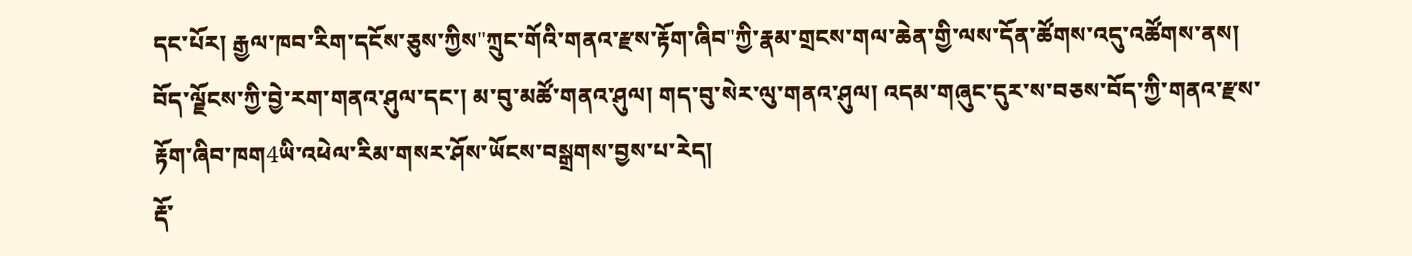དང་པོར། རྒྱལ་ཁབ་རིག་དངོས་ཅུས་ཀྱིས"ཀྲུང་གོའི་གནའ་རྫས་རྟོག་ཞིབ"ཀྱི་རྣམ་གྲངས་གལ་ཆེན་གྱི་ལས་དོན་ཚོགས་འདུ་འཚོགས་ནས། བོད་ལྗོངས་ཀྱི་བྱེ་རག་གནའ་ཤུལ་དང་། མ་བུ་མཚོ་གནའ་ཤུལ། གད་བུ་སེར་ལུ་གནའ་ཤུལ། འདམ་གཞུང་དུར་ས་བཅས་བོད་ཀྱི་གནའ་རྫས་རྟོག་ཞིབ་ཁག4ཡི་འཕེལ་རིམ་གསར་ཤོས་ཡོངས་བསྒྲགས་བྱས་པ་རེད།
རྡོ་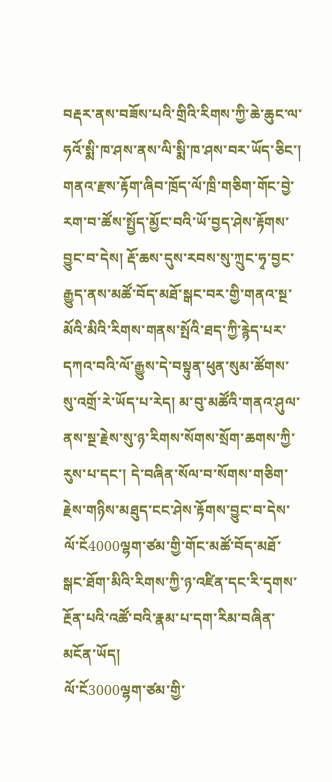བརྡར་ནས་བཟོས་པའི་གྲིའི་རིགས་ཀྱི་ཆེ་ཆུང་ལ་ཧའོ་སྨི་ཁ་ཤས་ནས་ལི་སྨི་ཁ་ཤས་བར་ཡོད་ཅིང་། གནའ་རྫས་རྟོག་ཞིབ་ཁྲོད་ལོ་ཁྲི་གཅིག་གོང་བྱེ་རག་བ་ཚོས་སྤྱོད་མྱོང་བའི་ཡོ་བྱད་ཤེས་རྟོགས་བྱུང་བ་དེས། རྡོ་ཆས་དུས་རབས་སུ་ཀྲུང་ཧྭ་བྱང་རྒྱུད་ནས་མཚོ་བོད་མཐོ་སྒང་བར་གྱི་གནའ་སྔ་མོའི་མིའི་རིགས་གནས་སྤོའི་ཐད་ཀྱི་རྙེད་པར་དཀའ་བའི་ལོ་རྒྱུས་དེ་བསྟུན་ཕུན་སུམ་ཚོགས་སུ་འགྲོ་རེ་ཡོད་པ་རེད། མ་བུ་མཚོའི་གནའ་ཤུལ་ནས་སྔ་རྗེས་སུ་ཉ་རིགས་སོགས་སྲོག་ཆགས་ཀྱི་རུས་པ་དང་། དེ་བཞིན་སོལ་བ་སོགས་གཅིག་རྗེས་གཉིས་མཐུད་ངང་ཤེས་རྟོགས་བྱུང་བ་དེས་ལོ་ངོ4000ལྷག་ཙམ་གྱི་གོང་མཚོ་བོད་མཐོ་སྒང་ཐོག་མིའི་རིགས་ཀྱི་ཉ་འཛིན་དང་རི་དྭགས་རྔོན་པའི་འཚོ་བའི་རྣམ་པ་དག་རིམ་བཞིན་མངོན་ཡོད།
ལོ་ངོ3000ལྷག་ཙམ་གྱི་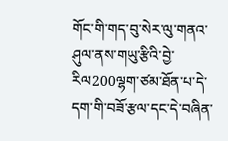གོང་གི་གད་བུ་སེར་ལུ་གནའ་ཤུལ་ནས་གཡུ་རྩིའི་བྱེ་རིལ200ལྷག་ཙམ་ཐོན་པ་དེ་དག་གི་བཟོ་རྩལ་དང་དེ་བཞིན་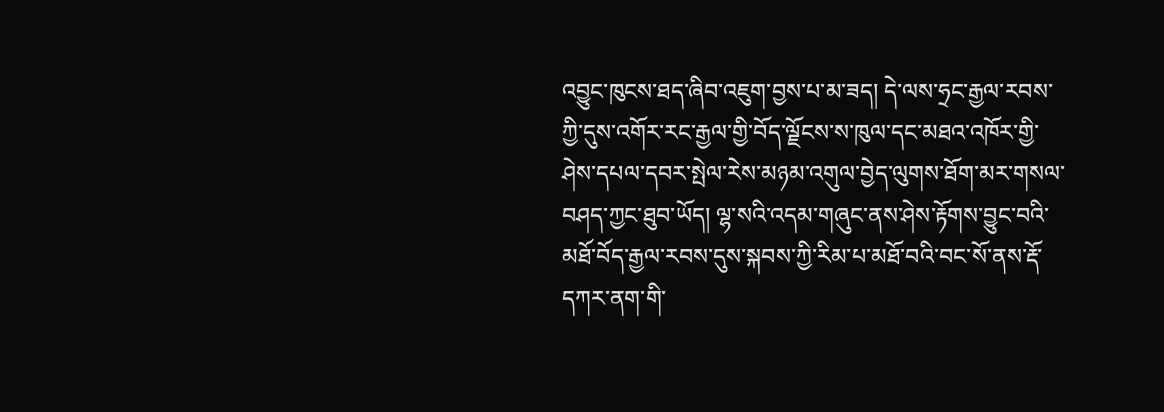འབྱུང་ཁུངས་ཐད་ཞིབ་འཇུག་བྱས་པ་མ་ཟད། དེ་ལས་ཧྲང་རྒྱལ་རབས་ཀྱི་དུས་འགོར་རང་རྒྱལ་གྱི་བོད་ལྗོངས་ས་ཁུལ་དང་མཐའ་འཁོར་གྱི་ཤེས་དཔལ་དབར་སྤེལ་རེས་མཉམ་འགུལ་བྱེད་ལུགས་ཐོག་མར་གསལ་བཤད་ཀྱང་ཐུབ་ཡོད། ལྷ་སའི་འདམ་གཞུང་ནས་ཤེས་རྟོགས་བྱུང་བའི་མཐོ་བོད་རྒྱལ་རབས་དུས་སྐབས་ཀྱི་རིམ་པ་མཐོ་བའི་བང་སོ་ནས་རྡོ་དཀར་ནག་གི་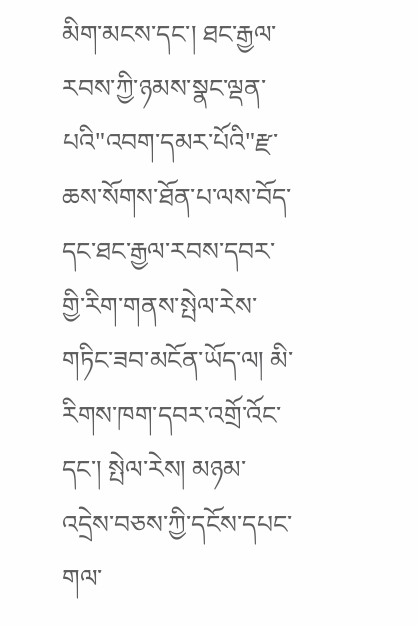མིག་མངས་དང་། ཐང་རྒྱལ་རབས་ཀྱི་ཉམས་སྣང་ལྡན་པའི"འབག་དམར་པོའི"རྫ་ཆས་སོགས་ཐོན་པ་ལས་བོད་དང་ཐང་རྒྱལ་རབས་དབར་གྱི་རིག་གནས་སྤེལ་རེས་གཏིང་ཟབ་མངོན་ཡོད་ལ། མི་རིགས་ཁག་དབར་འགྲོ་འོང་དང་། སྤེལ་རེས། མཉམ་འདྲེས་བཅས་ཀྱི་དངོས་དཔང་གལ་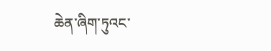ཆེན་ཞིག་ཏུའང་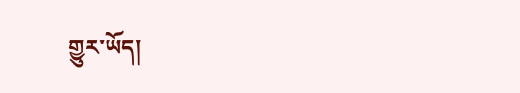གྱུར་ཡོད།